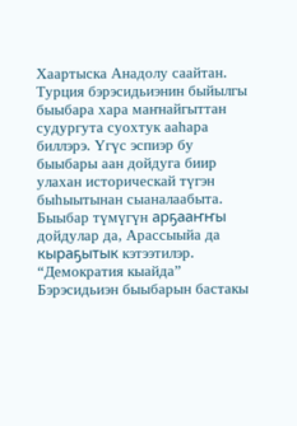Хаартыска Анадолу саайтан.
Турция бэрэсидьиэнин быйылгы быыбара хара маҥнайгыттан судургута суохтук ааһара биллэрэ. Үгүс эспиэр бу быыбары аан дойдуга биир улахан историческай түгэн быһыытынан сыаналаабыта. Быыбар түмүгүн арҕааҥҥы дойдулар да, Арассыыйа да кыраҕытык кэтээтилэр.
“Демократия кыайда”
Бэрэсидьиэн быыбарын бастакы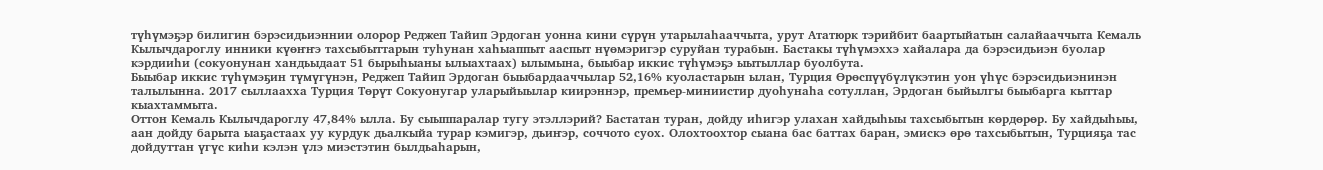түһүмэҕэр билигин бэрэсидьиэннии олорор Реджеп Тайип Эрдоган уонна кини сүрүн утарылаһааччыта, урут Ататюрк тэрийбит баартыйатын салайааччыта Кемаль Кылычдароглу инники күөҥҥэ тахсыбыттарын туһунан хаһыаппыт ааспыт нүөмэригэр суруйан турабын. Бастакы түһүмэххэ хайалара да бэрэсидьиэн буолар кэрдииһи (сокуонунан хандьыдаат 51 бырыһыаны ылыахтаах) ылымына, быыбар иккис түһүмэҕэ ыытыллар буолбута.
Быыбар иккис түһүмэҕин түмүгүнэн, Реджеп Тайип Эрдоган быыбардааччылар 52,16% куоластарын ылан, Турция Өрөспүүбүлүкэтин уон үһүс бэрэсидьиэнинэн талылынна. 2017 сыллаахха Турция Төрүт Сокуонугар уларыйыылар киирэннэр, премьер-миниистир дуоһунаһа сотуллан, Эрдоган быйылгы быыбарга кыттар кыахтаммыта.
Оттон Кемаль Кылычдароглу 47,84% ылла. Бу сыыппаралар тугу этэллэрий? Бастатан туран, дойду иһигэр улахан хайдыһыы тахсыбытын көрдөрөр. Бу хайдыһыы, аан дойду барыта ыаҕастаах уу курдук дьалкыйа турар кэмигэр, дьиҥэр, соччото суох. Олохтоохтор сыана бас баттах баран, эмискэ өрө тахсыбытын, Турцияҕа тас дойдуттан үгүс киһи кэлэн үлэ миэстэтин былдьаһарын,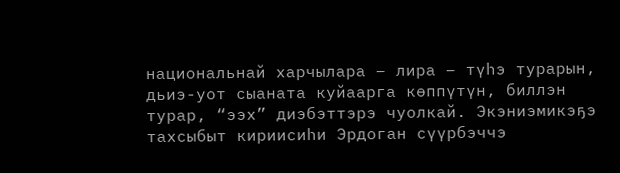национальнай харчылара – лира – түһэ турарын, дьиэ-уот сыаната куйаарга көппүтүн, биллэн турар, “ээх” диэбэттэрэ чуолкай. Экэниэмикэҕэ тахсыбыт кириисиһи Эрдоган сүүрбэччэ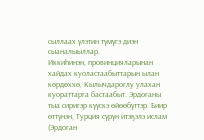сыллаах үлэтин түмүгэ диэн сыаналыыллар.
Иккиһинэн, провинцияларынан хайдах куоластаабыттарын ылан көрдөххө, Кылычдароглу улахан куораттарга бастаабыт. Эрдоганы тыа сиригэр күүскэ өйөөбүттэр. Биир өттүнэн, Турция сүрүн итэҕэлэ ислам (Эрдоган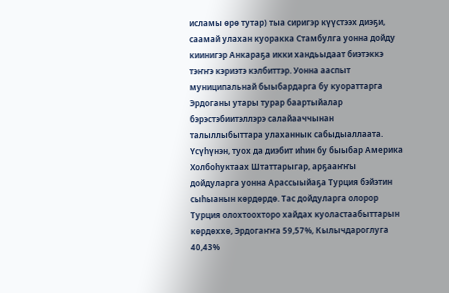исламы өрө тутар) тыа сиригэр күүстээх диэҕи, саамай улахан куоракка Стамбулга уонна дойду киинигэр Анкараҕа икки хандьыдаат биэтэккэ тэҥҥэ кэриэтэ кэлбиттэр. Уонна ааспыт муниципальнай быыбардарга бу куораттарга Эрдоганы утары турар баартыйалар бэрэстэбиитэллэрэ салайааччынан талыллыбыттара улаханнык сабыдыаллаата.
Үсүһүнэн, туох да диэбит иһин бу быыбар Америка Холбоһуктаах Штаттарыгар, арҕааҥҥы дойдуларга уонна Арассыыйаҕа Турция бэйэтин сыһыанын көрдөрдө. Тас дойдуларга олорор Турция олохтоохторо хайдах куоластаабыттарын көрдөххө, Эрдогаҥҥа 59,57%, Кылычдароглуга 40,43%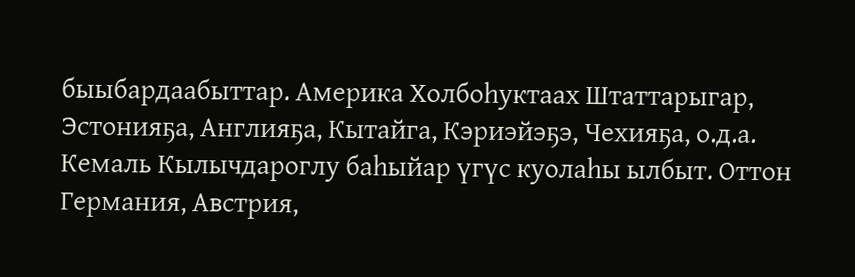быыбардаабыттар. Америка Холбоһуктаах Штаттарыгар, Эстонияҕа, Англияҕа, Кытайга, Кэриэйэҕэ, Чехияҕа, о.д.а. Кемаль Кылычдароглу баһыйар үгүс куолаһы ылбыт. Оттон Германия, Австрия,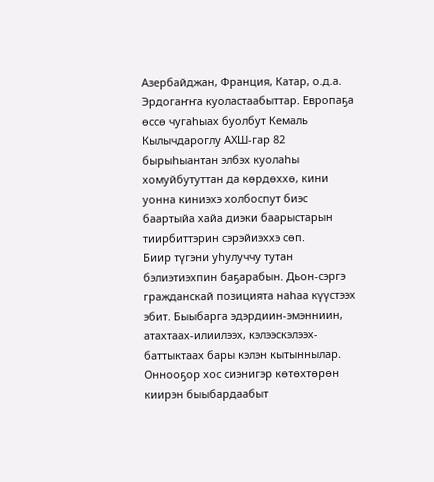Азербайджан, Франция, Катар, о.д.а. Эрдогаҥҥа куоластаабыттар. Европаҕа өссө чугаһыах буолбут Кемаль Кылычдароглу АХШ-гар 82 бырыһыантан элбэх куолаһы хомуйбутуттан да көрдөххө, кини уонна киниэхэ холбоспут биэс баартыйа хайа диэки баарыстарын тиирбиттэрин сэрэйиэххэ сөп.
Биир түгэни уһулуччу тутан бэлиэтиэхпин баҕарабын. Дьон-сэргэ гражданскай позицията наһаа күүстээх эбит. Быыбарга эдэрдиин-эмэнниин, атахтаах-илиилээх, кэлээскэлээх-баттыктаах бары кэлэн кытыннылар. Оннооҕор хос сиэнигэр көтөхтөрөн киирэн быыбардаабыт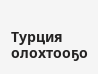Турция олохтооҕо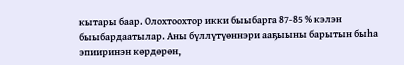кытары баар. Олохтоохтор икки быыбарга 87-85 % кэлэн быыбардаатылар. Аны бүллүтүөннэри ааҕыыны барытын быһа эпииринэн көрдөрөн,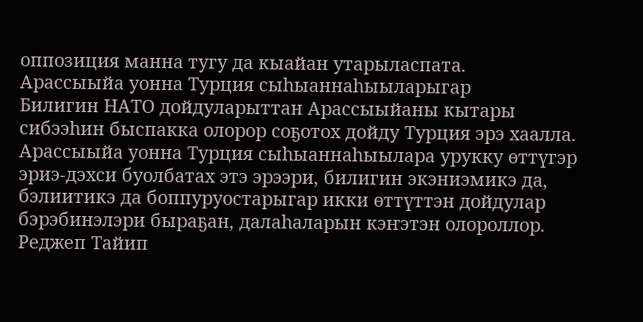оппозиция манна тугу да кыайан утарыласпата.
Арассыыйа уонна Турция сыһыаннаһыыларыгар
Билигин НАТО дойдуларыттан Арассыыйаны кытары сибээһин быспакка олорор соҕотох дойду Турция эрэ хаалла. Арассыыйа уонна Турция сыһыаннаһыылара урукку өттүгэр эриэ-дэхси буолбатах этэ эрээри, билигин экэниэмикэ да, бэлиитикэ да боппуруостарыгар икки өттүттэн дойдулар бэрэбинэлэри быраҕан, далаһаларын кэҥэтэн олороллор.
Реджеп Тайип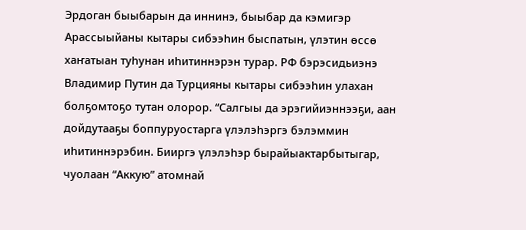Эрдоган быыбарын да иннинэ, быыбар да кэмигэр Арассыыйаны кытары сибээһин быспатын, үлэтин өссө хаҥатыан туһунан иһитиннэрэн турар. РФ бэрэсидьиэнэ Владимир Путин да Турцияны кытары сибээһин улахан болҕомтоҕо тутан олорор. “Салгыы да эрэгийиэннээҕи, аан дойдутааҕы боппуруостарга үлэлэһэргэ бэлэммин иһитиннэрэбин. Бииргэ үлэлэһэр бырайыактарбытыгар, чуолаан “Аккую” атомнай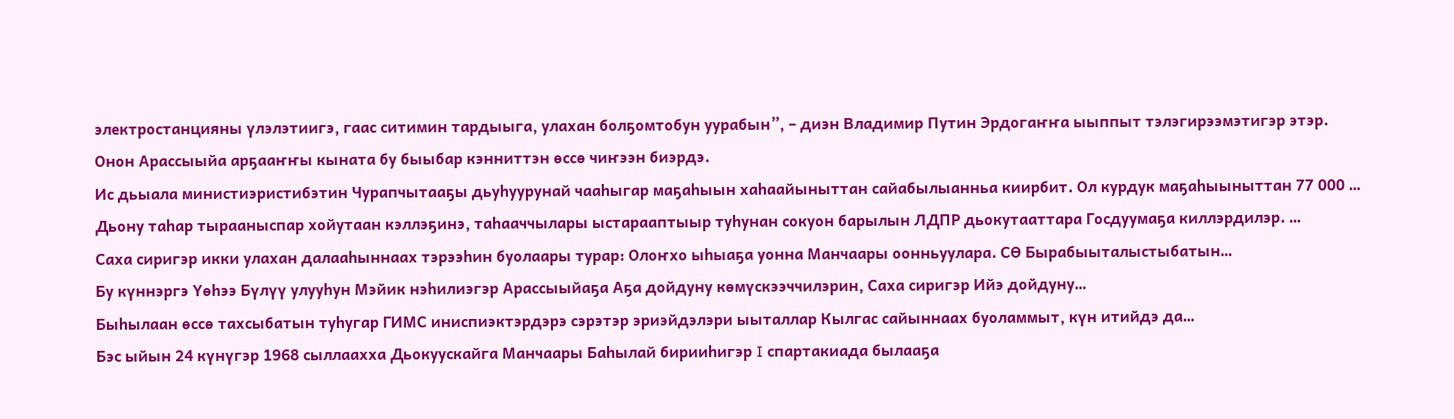электростанцияны үлэлэтиигэ, гаас ситимин тардыыга, улахан болҕомтобун уурабын”, – диэн Владимир Путин Эрдогаҥҥа ыыппыт тэлэгирээмэтигэр этэр.
Онон Арассыыйа арҕааҥҥы кыната бу быыбар кэнниттэн өссө чиҥээн биэрдэ.
Ис дьыала министиэристибэтин Чурапчытааҕы дьуһуурунай чааһыгар маҕаһыын хаһаайыныттан сайабылыанньа киирбит. Ол курдук маҕаһыыныттан 77 000 …
Дьону таһар тырааныспар хойутаан кэллэҕинэ, таһааччылары ыстарааптыыр туһунан сокуон барылын ЛДПР дьокутааттара Госдуумаҕа киллэрдилэр. …
Саха сиригэр икки улахан далааһыннаах тэрээһин буолаары турар: Олоҥхо ыһыаҕа уонна Манчаары оонньуулара. СӨ Бырабыыталыстыбатын…
Бу күннэргэ Үөһээ Бүлүү улууһун Мэйик нэһилиэгэр Арассыыйаҕа Аҕа дойдуну көмүскээччилэрин, Саха сиригэр Ийэ дойдуну…
Быһылаан өссө тахсыбатын туһугар ГИМС иниспиэктэрдэрэ сэрэтэр эриэйдэлэри ыыталлар Кылгас сайыннаах буоламмыт, күн итийдэ да…
Бэс ыйын 24 күнүгэр 1968 сыллаахха Дьокуускайга Манчаары Баһылай бирииһигэр I спартакиада былааҕа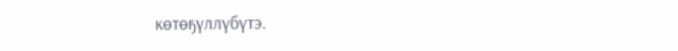көтөҕүллүбүтэ.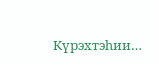Күрэхтэһии…